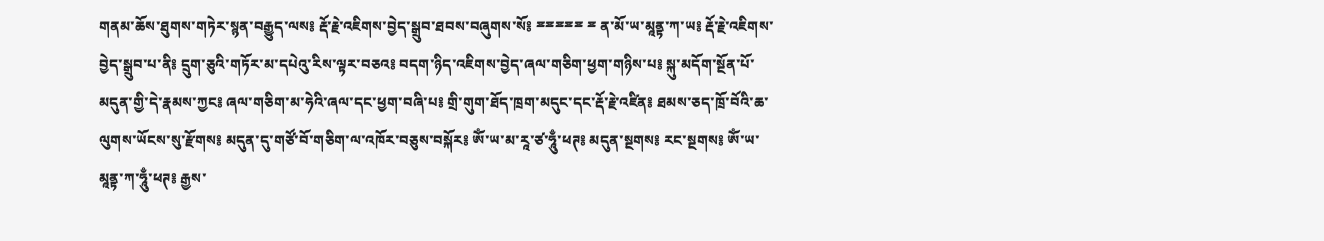གནམ་ཆོས་ཐུགས་གཏེར་སྙན་བརྒྱུད་ལས༔ རྡོ་རྗེ་འཇིགས་བྱེད་སྒྲུབ་ཐབས་བཞུགས་སོ༔ ྈྈྈྈྈ ྈ ན་མོ་ཡ་མཱནྟ་ཀ་ཡ༔ རྡོ་རྗེ་འཇིགས་བྱེད་སྒྲུབ་པ་ནི༔ དྲུག་ཅུའི་གཏོར་མ་དཔེའུ་རིས་ལྟར་བཅའ༔ བདག་ཉིད་འཇིགས་བྱེད་ཞལ་གཅིག་ཕྱག་གཉིས་པ༔ སྐུ་མདོག་སྔོན་པོ་མདུན་གྱི་དེ་རྣམས་ཀྱང༔ ཞལ་གཅིག་མ་ཧེའི་ཞལ་དང་ཕྱག་བཞི་པ༔ གྲི་གུག་ཐོད་ཁྲག་མདུང་དང་རྡོ་རྗེ་འཛིན༔ ཐམས་ཅད་ཁྲོ་བོའི་ཆ་ལུགས་ཡོངས་སུ་རྫོགས༔ མདུན་དུ་གཙོ་བོ་གཅིག་ལ་འཁོར་བཅུས་བསྐོར༔ ཨོཾ་ཡ་མ་རཱ་ཙ་ཧཱུྃ་ཕཊ༔ མདུན་སྔགས༔ རང་སྔགས༔ ཨོཾ་ཡ་མཱནྟ་ཀ་ཧཱུྃ་ཕཊ༔ རྒྱས་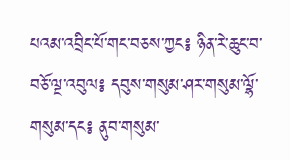པའམ་འབྲིང་པོ་གང་བཅས་ཀྱང༔ ཉིན་རེ་ཆུང་བ་བཅོ་ལྔ་འབུལ༔ དབུས་གསུམ་ཤར་གསུམ་ལྷོ་གསུམ་དང༔ ནུབ་གསུམ་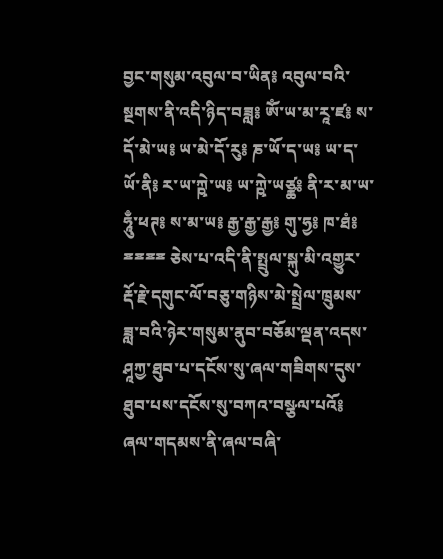བྱང་གསུམ་འབུལ་བ་ཡིན༔ འབུལ་བའི་སྔགས་ནི་འདི་ཉིད་བཟླ༔ ཨོཾ་ཡ་མ་རཱ་ཛ༔ ས་དོ་མེ་ཡ༔ ཡ་མེ་དོ་རུ༔ ཎ་ཡོ་ད་ཡ༔ ཡ་ད་ཡོ་ནི༔ ར་ཡ་ཀྵེ་ཡ༔ ཡ་ཀྵེ་ཡཙྪ༔ ནི་ར་མ་ཡ་ཧཱུྃ་ཕཊ༔ ས་མ་ཡ༔ རྒྱ་རྒྱ་རྒྱ༔ གུ་ཧྱ༔ ཁ་ཐཾ༔ ྈྈྈྈ ཅེས་པ་འདི་ནི་སྤྲུལ་སྐུ་མི་འགྱུར་རྡོ་རྗེ་དགུང་ལོ་བཅུ་གཉིས་མེ་སྤྲེལ་ཁྲུམས་ཟླ་བའི་ཉེར་གསུམ་ནུབ་བཅོམ་ལྡན་འདས་ཤཱཀྱ་ཐུབ་པ་དངོས་སུ་ཞལ་གཟིགས་དུས་ཐུབ་པས་དངོས་སུ་བཀའ་བསྩལ་པའོ༔ ཞལ་གདམས་ནི་ཞལ་བཞི་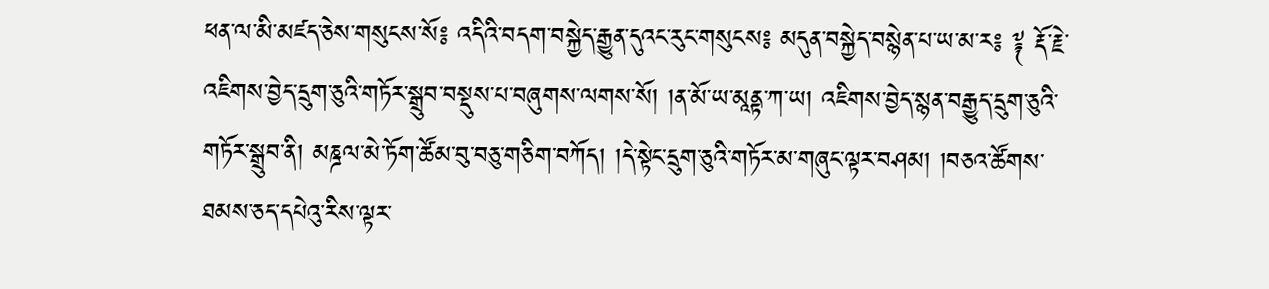ཕན་ལ་མི་མཛད་ཅེས་གསུངས་སོ༔ འདིའི་བདག་བསྐྱེད་རྒྱུན་དུའང་རུང་གསུངས༔ མདུན་བསྐྱེད་བསྙེན་པ་ཡ་མ་ར༔ ༈ རྡོ་རྗེ་འཇིགས་བྱེད་དྲུག་ཅུའི་གཏོར་སྒྲུབ་བསྡུས་པ་བཞུགས་ལགས་སོ། །ན་མོ་ཡ་མཱནྟ་ཀ་ཡ། འཇིགས་བྱེད་སྙན་བརྒྱུད་དྲུག་ཅུའི་གཏོར་སྒྲུབ་ནི། མཎྜལ་མེ་ཏོག་ཚོམ་བུ་བཅུ་གཅིག་བཀོད། །དེ་སྟེང་དྲུག་ཅུའི་གཏོར་མ་གཞུང་ལྟར་བཤམ། །བཅའ་ཚོགས་ཐམས་ཅད་དཔེའུ་རིས་ལྟར་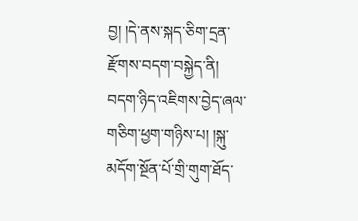བྱ། །དེ་ནས་སྐད་ཅིག་དྲན་རྫོགས་བདག་བསྐྱེད་ནི། བདག་ཉིད་འཇིགས་བྱེད་ཞལ་གཅིག་ཕྱག་གཉིས་པ། །སྐུ་མདོག་སྔོན་པོ་གྲི་གུག་ཐོད་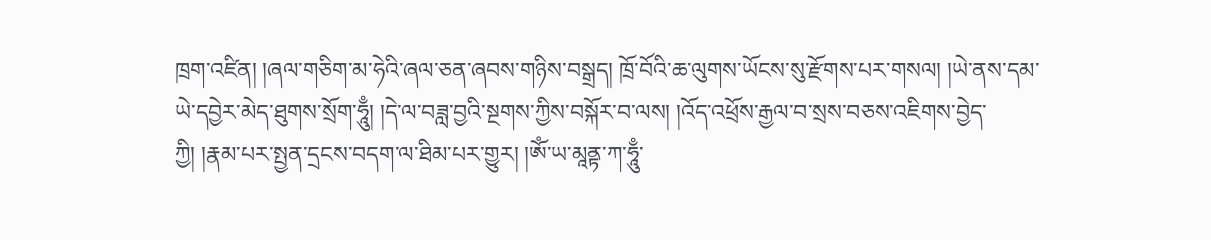ཁྲག་འཛིན། །ཞལ་གཅིག་མ་ཧེའི་ཞལ་ཅན་ཞབས་གཉིས་བསྒྲད། ཁྲོ་བོའི་ཆ་ལུགས་ཡོངས་སུ་རྫོགས་པར་གསལ། །ཡེ་ནས་དམ་ཡེ་དབྱེར་མེད་ཐུགས་སྲོག་ཧཱུྃ། །དེ་ལ་བཟླ་བྱའི་སྔགས་ཀྱིས་བསྐོར་བ་ལས། །འོད་འཕྲོས་རྒྱལ་བ་སྲས་བཅས་འཇིགས་བྱེད་ཀྱི། །རྣམ་པར་སྤྱན་དྲངས་བདག་ལ་ཐིམ་པར་གྱུར། །ཨོཾ་ཡ་མཱནྟ་ཀ་ཧཱུྃ་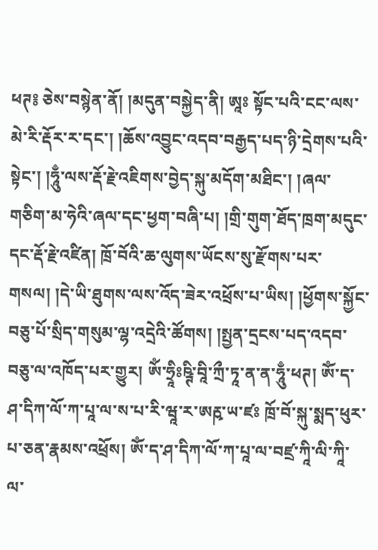ཕཊ༔ ཅེས་བསྙེན་ནོ། །མདུན་བསྐྱེད་ནི། ཨཱཿ སྟོང་པའི་ངང་ལས་མེ་རི་རྡོར་ར་དང་། །ཆོས་འབྱུང་འདབ་བརྒྱད་པད་ཉི་དྲེགས་པའི་སྟེང་། །ཧཱུྃ་ལས་རྡོ་རྗེ་འཇིགས་བྱེད་སྐུ་མདོག་མཐིང་། །ཞལ་གཅིག་མ་ཧེའི་ཞལ་དང་ཕྱག་བཞི་པ། །གྲི་གུག་ཐོད་ཁྲག་མདུང་དང་རྡོ་རྗེ་འཛིན། ཁྲོ་བོའི་ཆ་ལུགས་ཡོངས་སུ་རྫོགས་པར་གསལ། །དེ་ཡི་ཐུགས་ལས་འོད་ཟེར་འཕྲོས་པ་ཡིས། །ཕྱོགས་སྐྱོང་བཅུ་པོ་སྲིད་གསུམ་ལྷ་འདྲེའི་ཚོགས། །སྤྱན་དྲངས་པད་འདབ་བཅུ་ལ་འཁོད་པར་གྱུར། ཨོཾ་ཧྲཱིཿཥྚི་བཱི་ཀྲྀ་ཏཱ་ན་ན་ཧཱུྃ་ཕཊ། ཨོཾ་ད་ཤ་དིཀ་ལོ་ཀ་པཱ་ལ་ས་པ་རི་ཝཱ་ར་ཨརྵ་ཡ་ཛཿ ཁྲོ་བོ་སྐུ་སྨད་ཕུར་པ་ཅན་རྣམས་འཕྲོས། ཨོཾ་ད་ཤ་དིཀ་ལོ་ཀ་པཱ་ལ་བཛྲ་ཀཱི་ལི་ཀཱི་ལ་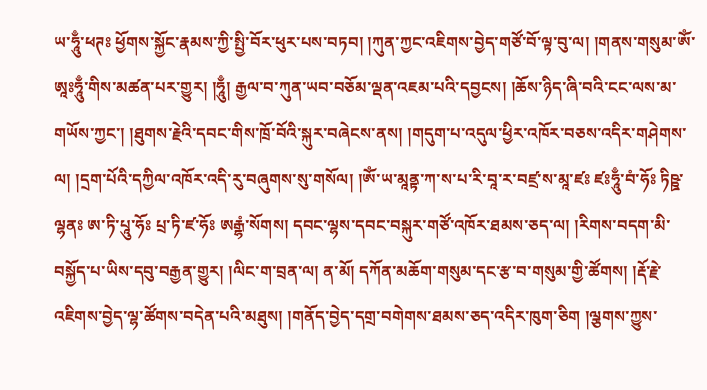ཡ་ཧཱུྃ་ཕཊཿ ཕྱོགས་སྐྱོང་རྣམས་ཀྱི་སྤྱི་བོར་ཕུར་པས་བཏབ། །ཀུན་ཀྱང་འཇིགས་བྱེད་གཙོ་བོ་ལྟ་བུ་ལ། །གནས་གསུམ་ཨོཾ་ཨཱཿཧཱུྃ་གིས་མཚན་པར་གྱུར། །ཧཱུྃ། རྒྱལ་བ་ཀུན་ཡབ་བཅོམ་ལྡན་འཇམ་པའི་དབྱངས། །ཆོས་ཉིད་ཞི་བའི་ངང་ལས་མ་གཡོས་ཀྱང་། །ཐུགས་རྗེའི་དབང་གིས་ཁྲོ་བོའི་སྐུར་བཞེངས་ནས། །གདུག་པ་འདུལ་ཕྱིར་འཁོར་བཅས་འདིར་གཤེགས་ལ། །དྲག་པོའི་དཀྱིལ་འཁོར་འདི་རུ་བཞུགས་སུ་གསོལ། །ཨོཾ་ཡ་མཱནྟ་ཀ་ས་པ་རི་བཱ་ར་བཛྲ་ས་མཱ་ཛཿ ཛཿཧཱུྃ་བཾ་ཧོཿ ཏིཥྛ་ལྷནཿ ཨ་ཏི་པཱུ་ཧོཿ པྲ་ཏི་ཛ་ཧོཿ ཨརྒྷཾ་སོགས། དབང་ལྷས་དབང་བསྐུར་གཙོ་འཁོར་ཐམས་ཅད་ལ། །རིགས་བདག་མི་བསྐྱོད་པ་ཡིས་དབུ་བརྒྱན་གྱུར། །ལིང་ག་བྲན་ལ། ན་མོ། དཀོན་མཆོག་གསུམ་དང་རྩ་བ་གསུམ་གྱི་ཚོགས། །རྡོ་རྗེ་འཇིགས་བྱེད་ལྷ་ཚོགས་བདེན་པའི་མཐུས། །གནོད་བྱེད་དགྲ་བགེགས་ཐམས་ཅད་འདིར་ཁུག་ཅིག །ལྕགས་ཀྱུས་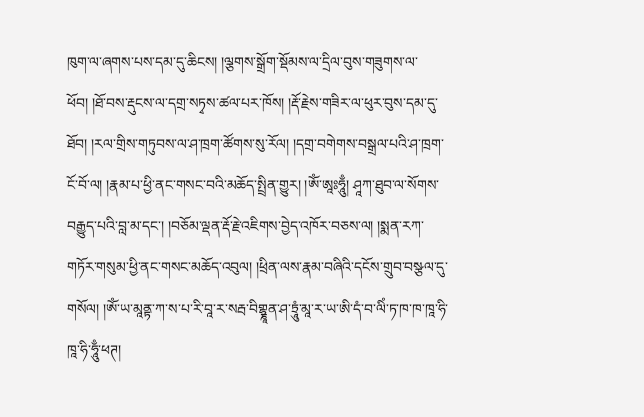ཁུག་ལ་ཞགས་པས་དམ་དུ་ཆིངས། །ལྕགས་སྒྲོག་སྡོམས་ལ་དྲིལ་བུས་གཟུགས་ལ་ཕོབ། །ཐོ་བས་རྡུངས་ལ་དགྲ་སཏྭས་ཚལ་པར་ཁོས། །རྡོ་རྗེས་གཟིར་ལ་ཕུར་བུས་དམ་དུ་ཐོབ། །རལ་གྲིས་གཏུབས་ལ་ཤ་ཁྲག་ཚོགས་སུ་རོལ། །དགྲ་བགེགས་བསྒྲལ་པའི་ཤ་ཁྲག་ངོ་བོ་ལ། །རྣམ་པ་ཕྱི་ནང་གསང་བའི་མཆོད་སྤྲིན་གྱུར། །ཨོཾ་ཨཱཿཧཱུྃ། ཤཱཀ་ཐུབ་ལ་སོགས་བརྒྱུད་པའི་བླ་མ་དང་། །བཅོམ་ལྡན་རྡོ་རྗེ་འཇིགས་བྱེད་འཁོར་བཅས་ལ། །སྨན་རཀ་གཏོར་གསུམ་ཕྱི་ནང་གསང་མཆོད་འབུལ། །ཕྲིན་ལས་རྣམ་བཞིའི་དངོས་གྲུབ་བསྩལ་དུ་གསོལ། །ཨོཾ་ཡ་མཱནྟ་ཀ་ས་པ་རི་བཱ་ར་སརྦ་བིགྷྣཱན་ཤ་ཏྲཱུཾ་མཱ་ར་ཡ་ཨི་དཾ་བ་ལིཾ་ཏ་ཁ་ཁ་ཁཱ་ཧི་ཁཱ་ཧི་ཧཱུྃ་ཕཊ།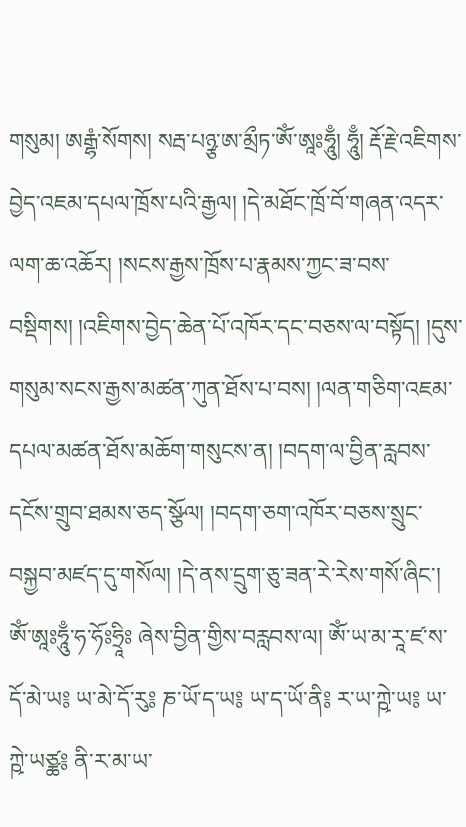གསུམ། ཨརྒྷཾ་སོགས། སརྦ་པཉྩ་ཨ་མྲྀཏ་ཨོཾ་ཨཱཿཧཱུྃ། ཧཱུྃ། རྡོ་རྗེ་འཇིགས་བྱེད་འཇམ་དཔལ་ཁྲོས་པའི་རྒྱལ། །དེ་མཐོང་ཁྲོ་བོ་གཞན་འདར་ལག་ཆ་འཆོར། །སངས་རྒྱས་ཁྲོས་པ་རྣམས་ཀྱང་ཟ་བས་བསྡིགས། །འཇིགས་བྱེད་ཆེན་པོ་འཁོར་དང་བཅས་ལ་བསྟོད། །དུས་གསུམ་སངས་རྒྱས་མཚན་ཀུན་ཐོས་པ་བས། །ལན་གཅིག་འཇམ་དཔལ་མཚན་ཐོས་མཆོག་གསུངས་ན། །བདག་ལ་བྱིན་རླབས་དངོས་གྲུབ་ཐམས་ཅད་སྩོལ། །བདག་ཅག་འཁོར་བཅས་སྲུང་བསྐྱབ་མཛད་དུ་གསོལ། །དེ་ནས་དྲུག་ཅུ་ཟན་རེ་རེས་གསོ་ཞིང་། ཨོཾ་ཨཱཿཧཱུྃ་ཧ་ཧོཿཧྲཱིཿ ཞེས་བྱིན་གྱིས་བརླབས་ལ། ཨོཾ་ཡ་མ་རཱ་ཛ་ས་དོ་མེ་ཡ༔ ཡ་མེ་དོ་རུ༔ ཎ་ཡོ་ད་ཡ༔ ཡ་ད་ཡོ་ནི༔ ར་ཡ་ཀྵེ་ཡ༔ ཡ་ཀྵེ་ཡཙྪ༔ ནི་ར་མ་ཡ་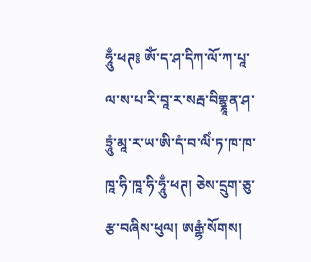ཧཱུྃ་ཕཊ༔ ཨོཾ་ད་ཤ་དིཀ་ལོ་ཀ་པཱ་ལ་ས་པ་རི་བཱ་ར་སརྦ་བིགྷྣཱན་ཤ་ཏྲཱུཾ་མཱ་ར་ཡ་ཨི་དཾ་བ་ལིཾ་ཏ་ཁ་ཁ་ཁཱ་ཧི་ཁཱ་ཧི་ཧཱུྃ་ཕཊ། ཅེས་དྲུག་ཅུ་རྩ་བཞིས་ཕུལ། ཨརྒྷཾ་སོགས།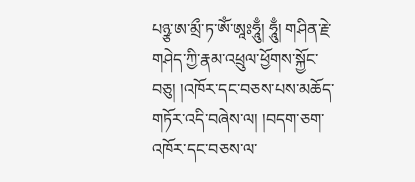པཉྩ་ཨ་མྲྀ་ཏ་ཨོཾ་ཨཱཿཧཱུྃ། ཧཱུྃ། གཤིན་རྗེ་གཤེད་ཀྱི་རྣམ་འཕྲུལ་ཕྱོགས་སྐྱོང་བཅུ། །འཁོར་དང་བཅས་པས་མཆོད་གཏོར་འདི་བཞེས་ལ། །བདག་ཅག་འཁོར་དང་བཅས་ལ་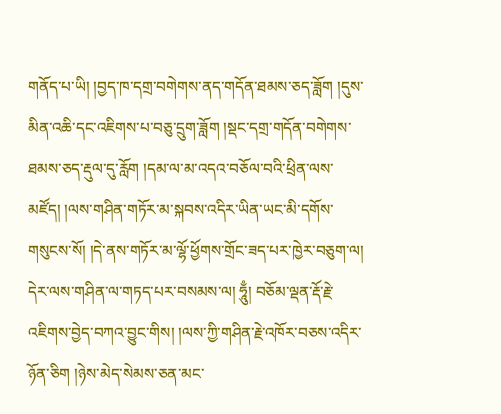གནོད་པ་ཡི། །བྱད་ཁ་དགྲ་བགེགས་ནད་གདོན་ཐམས་ཅད་ཟློག །དུས་མིན་འཆི་དང་འཇིགས་པ་བཅུ་དྲུག་ཟློག །སྡང་དགྲ་གདོན་བགེགས་ཐམས་ཅད་རྡུལ་དུ་རློག །དམ་ལ་མ་འདའ་བཅོལ་བའི་ཕྲིན་ལས་མཛོད། །ལས་གཤིན་གཏོར་མ་སྐབས་འདིར་ཡིན་ཡང་མི་དགོས་གསུངས་སོ། །དེ་ནས་གཏོར་མ་ལྷོ་ཕྱོགས་གྲོང་ཟད་པར་ཁྱེར་བཅུག་ལ། དེར་ལས་གཤིན་ལ་གཏད་པར་བསམས་ལ། ཧཱུྃ། བཅོམ་ལྡན་རྡོ་རྗེ་འཇིགས་བྱེད་བཀའ་བྱུང་གིས། །ལས་ཀྱི་གཤིན་རྗེ་འཁོར་བཅས་འདིར་ཉོན་ཅིག །ཉེས་མེད་སེམས་ཅན་མང་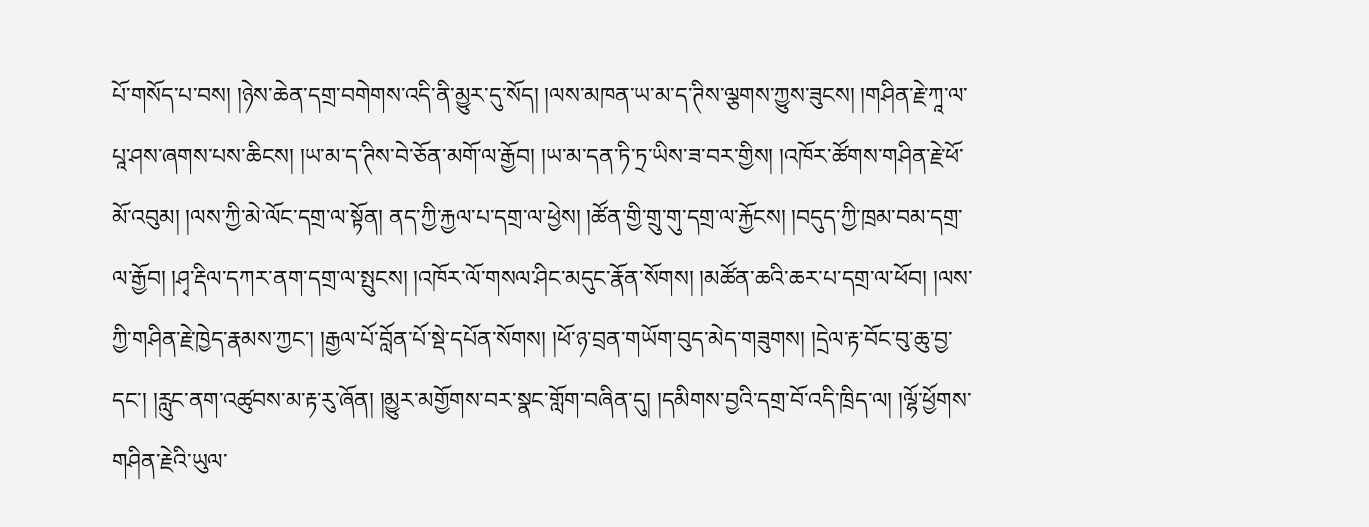པོ་གསོད་པ་བས། །ཉེས་ཆེན་དགྲ་བགེགས་འདི་ནི་མྱུར་དུ་སོད། །ལས་མཁན་ཡ་མ་ད་ཊིས་ལྕགས་ཀྱུས་ཟུངས། །གཤིན་རྗེ་ཀཱ་ལ་པཱ་ཤས་ཞགས་པས་ཆིངས། །ཡ་མ་ད་ཊིས་བེ་ཅོན་མགོ་ལ་རྒྱོབ། །ཡ་མ་དན་ཏི་ཏྲ་ཡིས་ཟ་བར་གྱིས། །འཁོར་ཚོགས་གཤིན་རྗེ་ཕོ་མོ་འབུམ། །ལས་ཀྱི་མེ་ལོང་དགྲ་ལ་སྟོན། ནད་ཀྱི་རྐྱལ་པ་དགྲ་ལ་ཕྱེས། །ཚོན་གྱི་གྲུ་གུ་དགྲ་ལ་རྐྱོངས། །བདུད་ཀྱི་ཁྲམ་བམ་དགྲ་ལ་རྒྱོབ། །ཤྭ་རྡིལ་དཀར་ནག་དགྲ་ལ་སྤུངས། །འཁོར་ལོ་གསལ་ཤིང་མདུང་རྣོན་སོགས། །མཚོན་ཆའི་ཆར་པ་དགྲ་ལ་ཕོབ། །ལས་ཀྱི་གཤིན་རྗེ་ཁྱེད་རྣམས་ཀྱང་། །རྒྱལ་པོ་བློན་པོ་སྡེ་དཔོན་སོགས། །ཕོ་ཉ་བྲན་གཡོག་བུད་མེད་གཟུགས། །དྲེལ་རྟ་བོང་བུ་ཆུ་བྱ་དང་། །རླུང་ནག་འཚུབས་མ་རྟ་རུ་ཞོན། །མྱུར་མགྱོགས་བར་སྣང་གློག་བཞིན་དུ། །དམིགས་བྱའི་དགྲ་བོ་འདི་ཁྲིད་ལ། །ལྷོ་ཕྱོགས་གཤིན་རྗེའི་ཡུལ་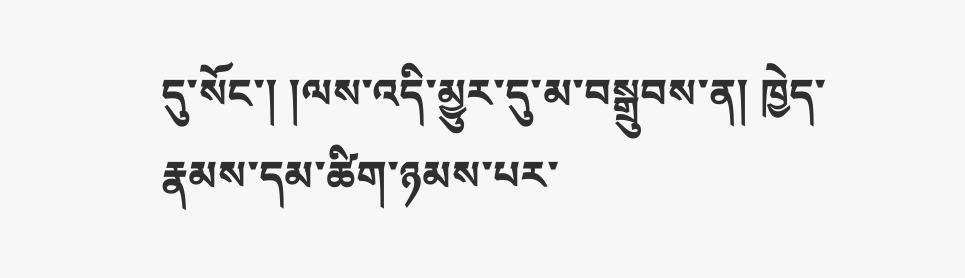དུ་སོང་། །ལས་འདི་མྱུར་དུ་མ་བསྒྲུབས་ན། ཁྱེད་རྣམས་དམ་ཚིག་ཉམས་པར་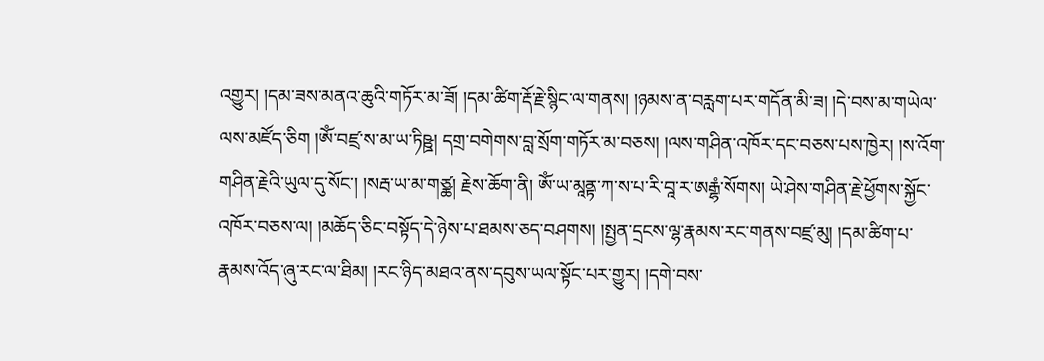འགྱུར། །དམ་ཟས་མནའ་ཆུའི་གཏོར་མ་ཟོ། །དམ་ཚིག་རྡོ་རྗེ་སྙིང་ལ་གནས། །ཉམས་ན་བརླག་པར་གདོན་མི་ཟ། །དེ་བས་མ་གཡེལ་ལས་མཛོད་ཅིག །ཨོཾ་བཛྲ་ས་མ་ཡ་ཏིཥྛ། དགྲ་བགེགས་བླ་སྲོག་གཏོར་མ་བཅས། །ལས་གཤིན་འཁོར་དང་བཅས་པས་ཁྱེར། །ས་འོག་གཤིན་རྗེའི་ཡུལ་དུ་སོང་། །སརྦ་ཡ་མ་གཙྪ། རྗེས་ཆོག་ནི། ཨོཾ་ཡ་མཱནྟ་ཀ་ས་པ་རི་བཱ་ར་ཨརྒྷཾ་སོགས། ཡེ་ཤེས་གཤིན་རྗེ་ཕྱོགས་སྐྱོང་འཁོར་བཅས་ལ། །མཆོད་ཅིང་བསྟོད་དེ་ཉེས་པ་ཐམས་ཅད་བཤགས། །སྤྱན་དྲངས་ལྷ་རྣམས་རང་གནས་བཛྲ་མུ། །དམ་ཚིག་པ་རྣམས་འོད་ཞུ་རང་ལ་ཐིམ། །རང་ཉིད་མཐའ་ནས་དབུས་ཡལ་སྟོང་པར་གྱུར། །དགེ་བས་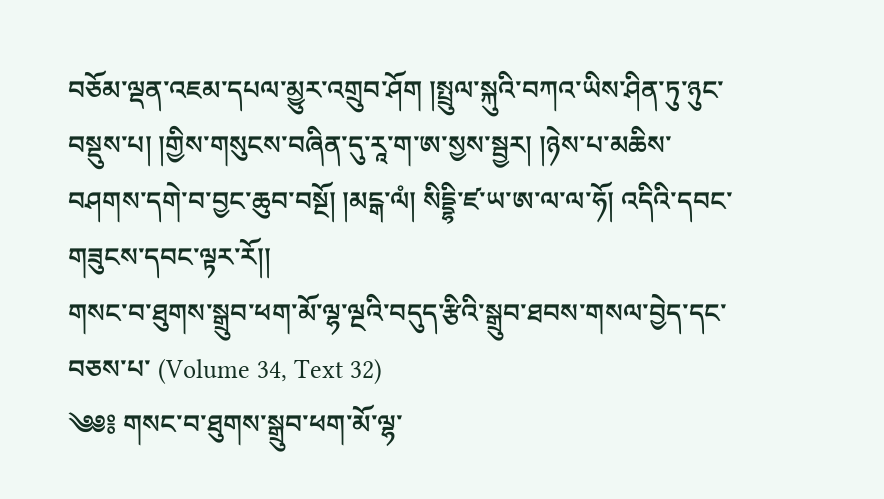བཅོམ་ལྡན་འཇམ་དཔལ་མྱུར་འགྲུབ་ཤོག །སྤྲུལ་སྐུའི་བཀའ་ཡིས་ཤིན་ཏུ་ཉུང་བསྡུས་པ། །གྱིས་གསུངས་བཞིན་དུ་རཱ་ག་ཨ་སྱས་སྦྱར། །ཉེས་པ་མཆིས་བཤགས་དགེ་བ་བྱང་ཆུབ་བསྔོ། །མངྒ་ལཾ། སིདྡྷི་ཛ་ཡ་ཨ་ལ་ལ་ཧོ། འདིའི་དབང་གཟུངས་དབང་ལྟར་རོ།།
གསང་བ་ཐུགས་སྒྲུབ་ཕག་མོ་ལྷ་ལྔའི་བདུད་རྩིའི་སྒྲུབ་ཐབས་གསལ་བྱེད་དང་བཅས་པ་ (Volume 34, Text 32)
༄༅༔ གསང་བ་ཐུགས་སྒྲུབ་ཕག་མོ་ལྷ་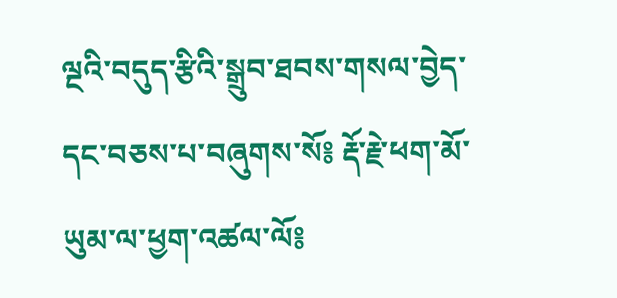ལྔའི་བདུད་རྩིའི་སྒྲུབ་ཐབས་གསལ་བྱེད་དང་བཅས་པ་བཞུགས་སོ༔ རྡོ་རྗེ་ཕག་མོ་ཡུམ་ལ་ཕྱག་འཚལ་ལོ༔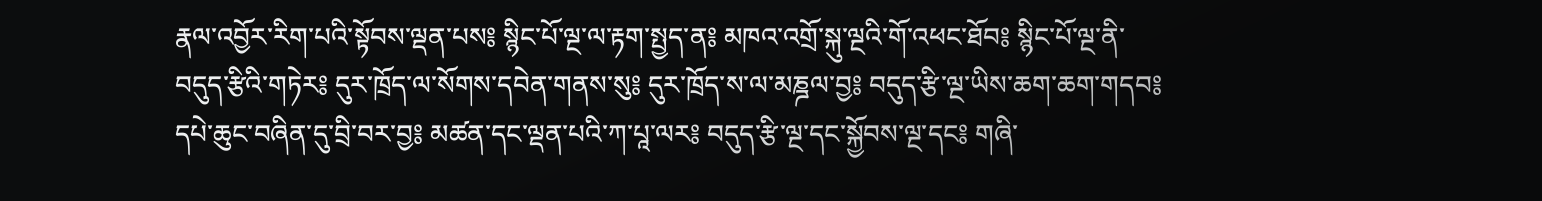རྣལ་འབྱོར་རིག་པའི་སྟོབས་ལྡན་པས༔ སྙིང་པོ་ལྔ་ལ་རྟག་སྤྱད་ན༔ མཁའ་འགྲོ་སྐུ་ལྔའི་གོ་འཕང་ཐོབ༔ སྙིང་པོ་ལྔ་ནི་བདུད་རྩིའི་གཏེར༔ དུར་ཁྲོད་ལ་སོགས་དབེན་གནས་སུ༔ དུར་ཁྲོད་ས་ལ་མཎྜལ་བྱ༔ བདུད་རྩི་ལྔ་ཡིས་ཆག་ཆག་གདབ༔ དཔེ་ཆུང་བཞིན་དུ་བྲི་བར་བྱ༔ མཚན་དང་ལྡན་པའི་ཀ་པཱ་ལར༔ བདུད་རྩི་ལྔ་དང་སྐྱོབས་ལྔ་དང༔ གཞི་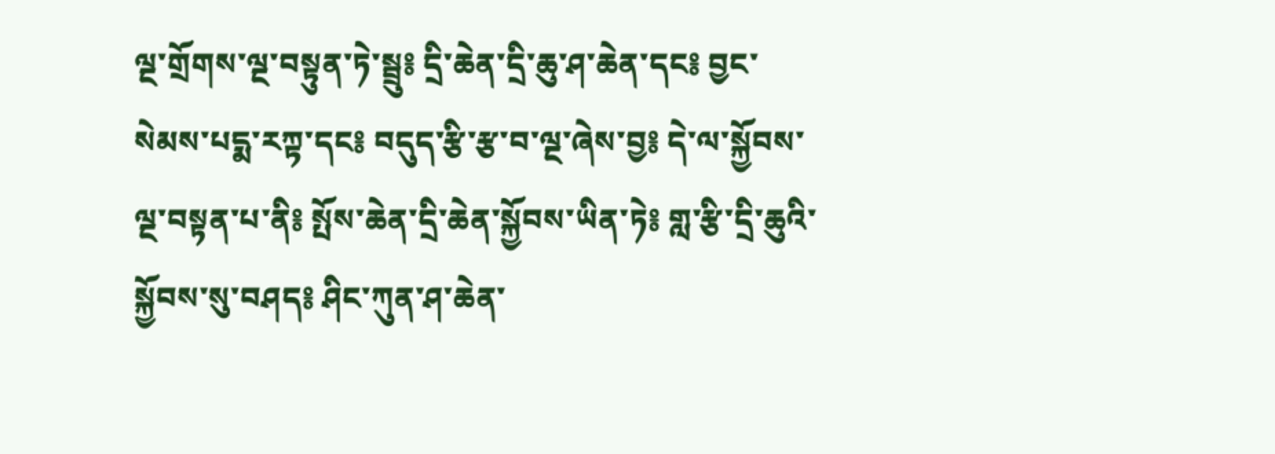ལྔ་གྲོགས་ལྔ་བསྟུན་ཏེ་སྦྲུ༔ དྲི་ཆེན་དྲི་ཆུ་ཤ་ཆེན་དང༔ བྱང་སེམས་པདྨ་རཀྟ་དང༔ བདུད་རྩི་རྩ་བ་ལྔ་ཞེས་བྱ༔ དེ་ལ་སྐྱོབས་ལྔ་བསྟན་པ་ནི༔ སྤོས་ཆེན་དྲི་ཆེན་སྐྱོབས་ཡིན་ཏེ༔ གླ་རྩི་དྲི་ཆུའི་སྐྱོབས་སུ་བཤད༔ ཤིང་ཀུན་ཤ་ཆེན་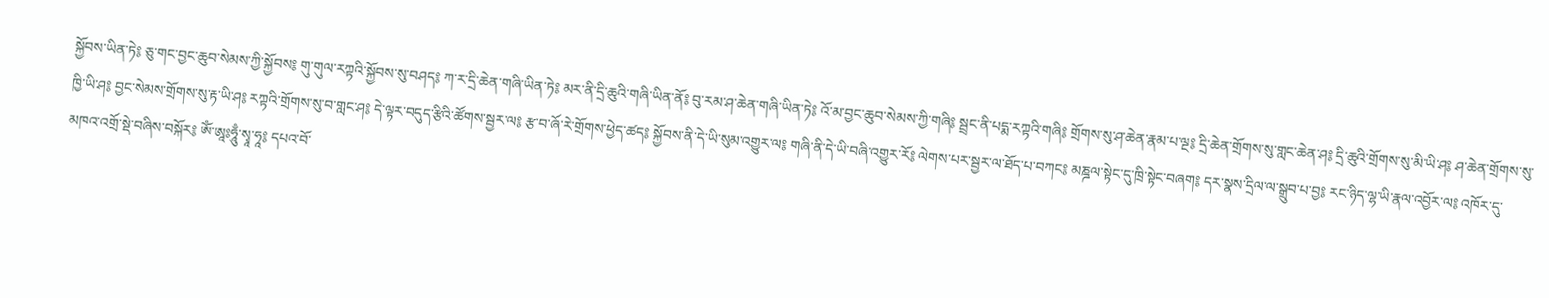སྐྱོབས་ཡིན་ཏེ༔ ཅུ་གང་བྱང་ཆུབ་སེམས་ཀྱི་སྐྱོབས༔ གུ་གུལ་རཀྟའི་སྐྱོབས་སུ་བཤད༔ ཀ་ར་དྲི་ཆེན་གཞི་ཡིན་ཏེ༔ མར་ནི་དྲི་ཆུའི་གཞི་ཡིན་ནོ༔ བུ་རམ་ཤ་ཆེན་གཞི་ཡིན་ཏེ༔ འོ་མ་བྱང་ཆུབ་སེམས་ཀྱི་གཞི༔ སྦྲང་ནི་པདྨ་རཀྟའི་གཞི༔ གྲོགས་སུ་ཤ་ཆེན་རྣམ་པ་ལྔ༔ དྲི་ཆེན་གྲོགས་སུ་གླང་ཆེན་ཤ༔ དྲི་ཆུའི་གྲོགས་སུ་མི་ཡི་ཤ༔ ཤ་ཆེན་གྲོགས་སུ་ཁྱི་ཡི་ཤ༔ བྱང་སེམས་གྲོགས་སུ་རྟ་ཡི་ཤ༔ རཀྟའི་གྲོགས་སུ་བ་གླང་ཤ༔ དེ་ལྟར་བདུད་རྩིའི་ཚོགས་སྦྱར་ལ༔ རྩ་བ་ཞོ་རེ་གྲོགས་ཕྱེད་ཚད༔ སྐྱོབས་ནི་དེ་ཡི་སུམ་འགྱུར་ལ༔ གཞི་ནི་དེ་ཡི་བཞི་འགྱུར་རོ༔ ལེགས་པར་སྦྱར་ལ་ཐོད་པ་བཀང༔ མཎྜལ་སྟེང་དུ་ཁྲི་སྟེང་བཞག༔ དར་སྣས་དྲིལ་ལ་སྒྲུབ་པ་བྱ༔ རང་ཉིད་ལྷ་ཡི་རྣལ་འབྱོར་ལ༔ འཁོར་དུ་མཁའ་འགྲོ་སྡེ་བཞིས་བསྐོར༔ ཨོཾ་ཨཱཿཧཱུྃ་སྭཱ་ཧཱ༔ དཔའ་བོ་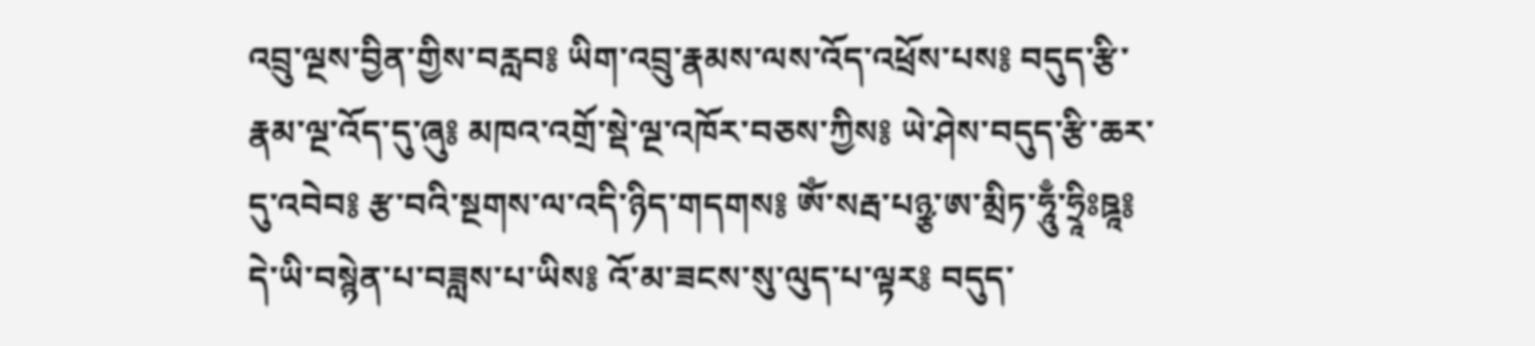འབྲུ་ལྔས་བྱིན་གྱིས་བརླབ༔ ཡིག་འབྲུ་རྣམས་ལས་འོད་འཕྲོས་པས༔ བདུད་རྩི་རྣམ་ལྔ་འོད་དུ་ཞུ༔ མཁའ་འགྲོ་སྡེ་ལྔ་འཁོར་བཅས་ཀྱིས༔ ཡེ་ཤེས་བདུད་རྩི་ཆར་དུ་འབེབ༔ རྩ་བའི་སྔགས་ལ་འདི་ཉིད་གདགས༔ ཨོཾ་སརྦ་པཉྩ་ཨ་མྲིཏ་ཧཱུྃ་ཧྲཱིཿཋཱ༔ དེ་ཡི་བསྙེན་པ་བཟླས་པ་ཡིས༔ འོ་མ་ཟངས་སུ་ལུད་པ་ལྟར༔ བདུད་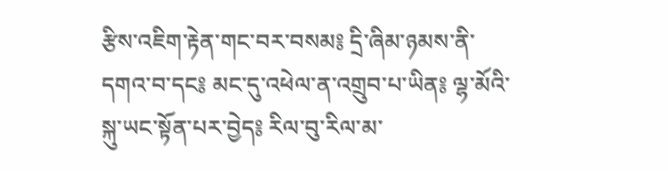རྩིས་འཇིག་རྟེན་གང་བར་བསམ༔ དྲི་ཞིམ་ཉམས་ནི་དགའ་བ་དང༔ མང་དུ་འཕེལ་ན་འགྲུབ་པ་ཡིན༔ ལྷ་མོའི་སྐུ་ཡང་སྟོན་པར་བྱེད༔ རིལ་བུ་རིལ་མ་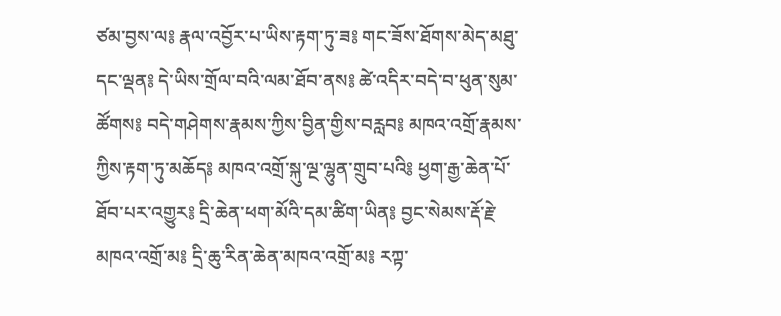ཙམ་བྱས་ལ༔ རྣལ་འབྱོར་པ་ཡིས་རྟག་ཏུ་ཟ༔ གང་ཟོས་ཐོགས་མེད་མཐུ་དང་ལྡན༔ དེ་ཡིས་གྲོལ་བའི་ལམ་ཐོབ་ནས༔ ཚེ་འདིར་བདེ་བ་ཕུན་སུམ་ཚོགས༔ བདེ་གཤེགས་རྣམས་ཀྱིས་བྱིན་གྱིས་བརླབ༔ མཁའ་འགྲོ་རྣམས་ཀྱིས་རྟག་ཏུ་མཆོད༔ མཁའ་འགྲོ་སྐུ་ལྔ་ལྷུན་གྲུབ་པའི༔ ཕྱག་རྒྱ་ཆེན་པོ་ཐོབ་པར་འགྱུར༔ དྲི་ཆེན་ཕག་མོའི་དམ་ཚིག་ཡིན༔ བྱང་སེམས་རྡོ་རྗེ་མཁའ་འགྲོ་མ༔ དྲི་ཆུ་རིན་ཆེན་མཁའ་འགྲོ་མ༔ རཀྟ་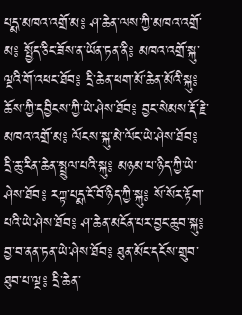པདྨ་མཁའ་འགྲོ་མ༔ ཤ་ཆེན་ལས་ཀྱི་མཁའ་འགྲོ་མ༔ སྤྱོད་ཅིང་ཟོས་ན་ཡོན་ཏན་ནི༔ མཁའ་འགྲོ་སྐུ་ལྔའི་གོ་འཕང་ཐོབ༔ དྲི་ཆེན་ཕག་མོ་ཆེན་མོའི་སྐུ༔ ཆོས་ཀྱི་དབྱིངས་ཀྱི་ཡེ་ཤེས་ཐོབ༔ བྱང་སེམས་རྡོ་རྗེ་མཁའ་འགྲོ་མ༔ ལོངས་སྐུ་མེ་ལོང་ཡེ་ཤེས་ཐོབ༔ དྲི་ཆུ་རིན་ཆེན་སྤྲུལ་པའི་སྐུ༔ མཉམ་པ་ཉིད་ཀྱི་ཡེ་ཤེས་ཐོབ༔ རཀྟ་པདྨ་ངོ་བོ་ཉིད་ཀྱི་སྐུ༔ སོ་སོར་རྟོག་པའི་ཡེ་ཤེས་ཐོབ༔ ཤ་ཆེན་མངོན་པར་བྱང་ཆུབ་སྐུ༔ བྱ་བ་ནན་ཏན་ཡེ་ཤེས་ཐོབ༔ ཐུན་མོང་དངོས་གྲུབ་ཐུབ་པ་ལྔ༔ དྲི་ཆེན་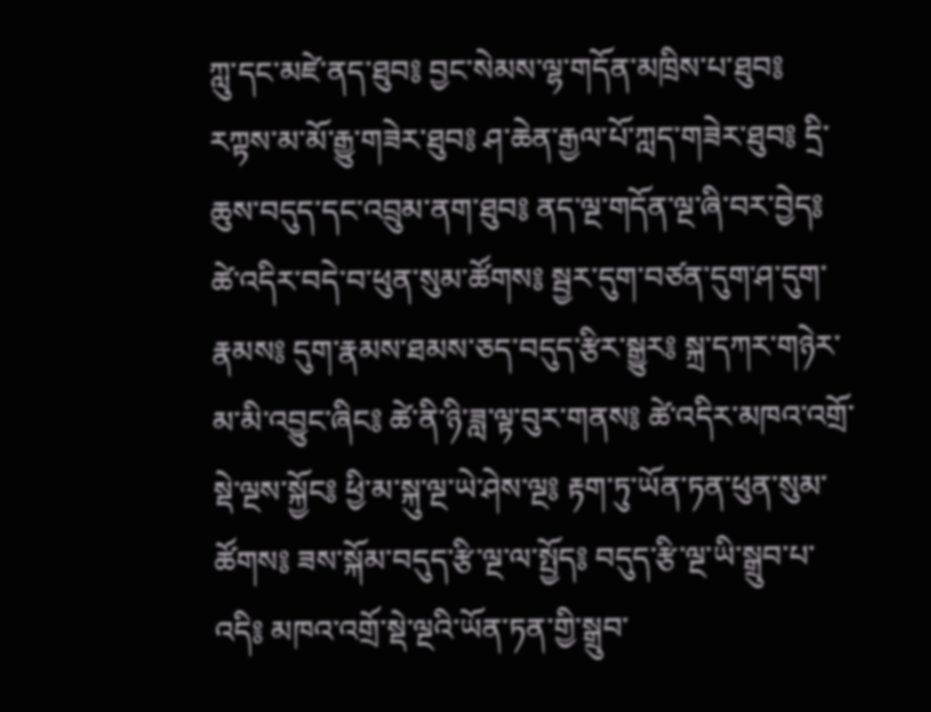ཀླུ་དང་མཛེ་ནད་ཐུབ༔ བྱང་སེམས་ལྷ་གདོན་མཁྲིས་པ་ཐུབ༔ རཀྟས་མ་མོ་རྒྱུ་གཟེར་ཐུབ༔ ཤ་ཆེན་རྒྱལ་པོ་ཀླད་གཟེར་ཐུབ༔ དྲི་ཆུས་བདུད་དང་འབྲུམ་ནག་ཐུབ༔ ནད་ལྔ་གདོན་ལྔ་ཞི་བར་བྱེད༔ ཚེ་འདིར་བདེ་བ་ཕུན་སུམ་ཚོགས༔ སྦྱར་དུག་བཙན་དུག་ཤ་དུག་རྣམས༔ དུག་རྣམས་ཐམས་ཅད་བདུད་རྩིར་སྒྱུར༔ སྐྲ་དཀར་གཉེར་མ་མི་འབྱུང་ཞིང༔ ཚེ་ནི་ཉི་ཟླ་ལྟ་བུར་གནས༔ ཚེ་འདིར་མཁའ་འགྲོ་སྡེ་ལྔས་སྐྱོང༔ ཕྱི་མ་སྐུ་ལྔ་ཡེ་ཤེས་ལྔ༔ རྟག་ཏུ་ཡོན་ཏན་ཕུན་སུམ་ཚོགས༔ ཟས་སྐོམ་བདུད་རྩི་ལྔ་ལ་སྤྱོད༔ བདུད་རྩི་ལྔ་ཡི་སྒྲུབ་པ་འདི༔ མཁའ་འགྲོ་སྡེ་ལྔའི་ཡོན་ཏན་གྱི་སྒྲུབ་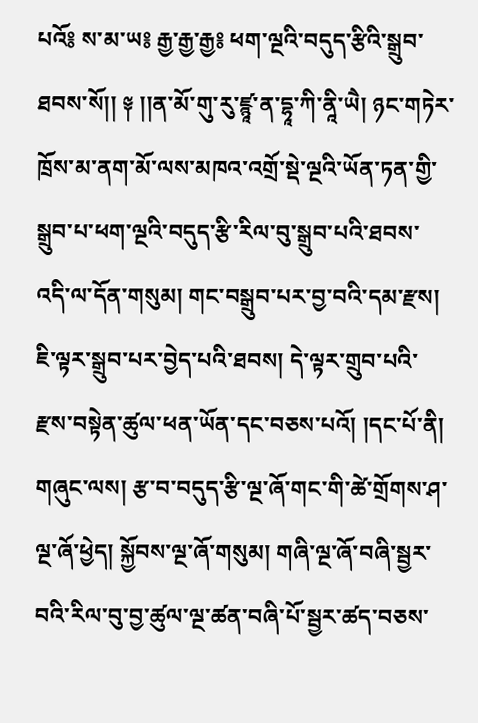པའོ༔ ས་མ་ཡ༔ རྒྱ་རྒྱ་རྒྱ༔ ཕག་ལྔའི་བདུད་རྩིའི་སྒྲུབ་ཐབས་སོ།། ༈ །།ན་མོ་གུ་རུ་ཛྙཱ་ན་དྷཱ་ཀི་ནཱི་ཡཻ། ཉང་གཏེར་ཁྲོས་མ་ནག་མོ་ལས་མཁའ་འགྲོ་སྡེ་ལྔའི་ཡོན་ཏན་གྱི་སྒྲུབ་པ་ཕག་ལྔའི་བདུད་རྩི་རིལ་བུ་སྒྲུབ་པའི་ཐབས་འདི་ལ་དོན་གསུམ། གང་བསྒྲུབ་པར་བྱ་བའི་དམ་རྫས། ཇི་ལྟར་སྒྲུབ་པར་བྱེད་པའི་ཐབས། དེ་ལྟར་གྲུབ་པའི་རྫས་བསྟེན་ཚུལ་ཕན་ཡོན་དང་བཅས་པའོ། །དང་པོ་ནི། གཞུང་ལས། རྩ་བ་བདུད་རྩི་ལྔ་ཞོ་གང་གི་ཚེ་གྲོགས་ཤ་ལྔ་ཞོ་ཕྱེད། སྐྱོབས་ལྔ་ཞོ་གསུམ། གཞི་ལྔ་ཞོ་བཞི་སྦྱར་བའི་རིལ་བུ་བྱ་ཚུལ་ལྔ་ཚན་བཞི་པོ་སྦྱར་ཚད་བཅས་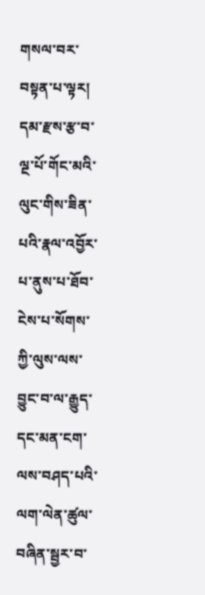གསལ་བར་བསྟན་པ་ལྟར། དམ་རྫས་རྩ་བ་ལྔ་པོ་གོང་མའི་ལུང་གིས་ཟིན་པའི་རྣལ་འབྱོར་པ་ནུས་པ་ཐོབ་ངེས་པ་སོགས་ཀྱི་ལུས་ལས་བྱུང་བ་ལ་རྒྱུད་དང་མན་ངག་ལས་བཤད་པའི་ལག་ལེན་ཚུལ་བཞིན་སྦྱར་བ་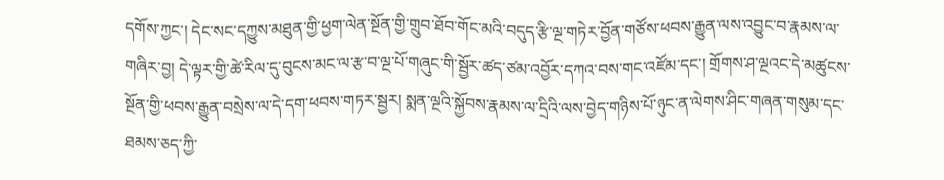དགོས་ཀྱང་། དེང་སང་དཀྱུས་མཐུན་གྱི་ཕྱག་ལེན་སྔོན་གྱི་གྲུབ་ཐོབ་གོང་མའི་བདུད་རྩི་ལྔ་གཏེར་བྱོན་གཙོས་ཕབས་རྒྱུན་ལས་འབྱུང་བ་རྣམས་ལ་གཞིར་བྱ། དེ་ལྟར་གྱི་ཚེ་རིལ་དུ་བུངས་མང་ལ་རྩ་བ་ལྔ་པོ་གཞུང་གི་སྦྱོར་ཚད་ཙམ་འབྱོར་དཀའ་བས་གང་འཛོམ་དང་། གྲོགས་ཤ་ལྔའང་དེ་མཚུངས་སྔོན་གྱི་ཕབས་རྒྱུན་བསྲེས་ལ་དེ་དག་ཕབས་གཏར་སྦྱར། སྨན་ལྔའི་སྐྱོབས་རྣམས་ལ་དྲིའི་ལས་བྱེད་གཉིས་པོ་ཉུང་ན་ལེགས་ཤིང་གཞན་གསུམ་དང་ཐམས་ཅད་ཀྱི་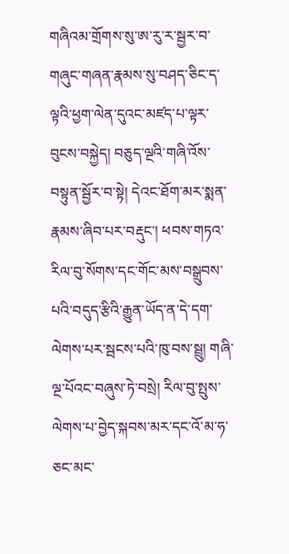གཞིའམ་གྲོགས་སུ་ཨ་རུ་ར་སྦྱར་བ་གཞུང་གཞན་རྣམས་སུ་བཤད་ཅིང་ད་ལྟའི་ཕྱག་ལེན་དུའང་མཛད་པ་ལྟར་བུངས་བསྐྱེད། བཅུད་ལྔའི་གཞི་འོས་བསྟུན་སྦྱོར་བ་སྟེ། དེའང་ཐོག་མར་སྨན་རྣམས་ཞིབ་པར་བརྡུང་། ཕབས་གཏའ་རིལ་བུ་སོགས་དང་གོང་མས་བསྒྲུབས་པའི་བདུད་རྩིའི་རྒྱུན་ཡོད་ན་དེ་དག་ལེགས་པར་སྦངས་པའི་ཁུ་བས་སྦྲུ། གཞི་ལྔ་པོའང་བཞུས་ཏེ་བསྲེ། རིལ་བུ་སྤུས་ལེགས་པ་བྱེད་སྐབས་མར་དང་འོ་མ་ཧ་ཅང་མང་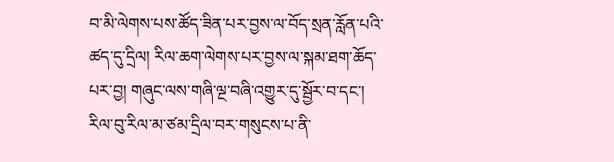བ་མི་ལེགས་པས་ཚོད་ཟིན་པར་བྱས་ལ་བོད་སྲན་རློན་པའི་ཚད་དུ་དྲིལ། རིལ་ཆག་ལེགས་པར་བྱས་ལ་སྐམ་ཐག་ཆོད་པར་བྱ། གཞུང་ལས་གཞི་ལྔ་བཞི་འགྱུར་དུ་སྦྱོར་བ་དང་། རིལ་བུ་རིལ་མ་ཙམ་དྲིལ་བར་གསུངས་པ་ནི་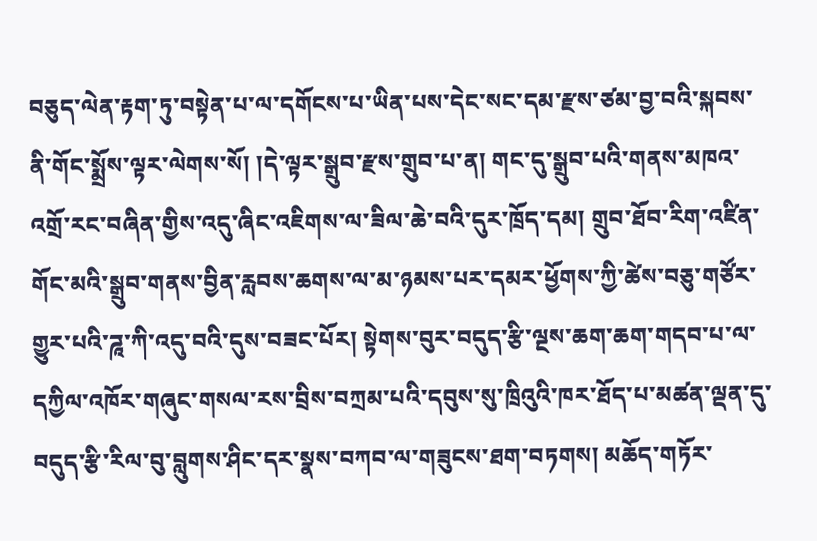བཅུད་ལེན་རྟག་ཏུ་བསྟེན་པ་ལ་དགོངས་པ་ཡིན་པས་དེང་སང་དམ་རྫས་ཙམ་བྱ་བའི་སྐབས་ནི་གོང་སྨྲོས་ལྟར་ལེགས་སོ། །དེ་ལྟར་སྒྲུབ་རྫས་གྲུབ་པ་ན། གང་དུ་སྒྲུབ་པའི་གནས་མཁའ་འགྲོ་རང་བཞིན་གྱིས་འདུ་ཞིང་འཇིགས་ལ་ཟིལ་ཆེ་བའི་དུར་ཁྲོད་དམ། གྲུབ་ཐོབ་རིག་འཛིན་གོང་མའི་སྒྲུབ་གནས་བྱིན་རླབས་ཆགས་ལ་མ་ཉམས་པར་དམར་ཕྱོགས་ཀྱི་ཚེས་བཅུ་གཙོར་གྱུར་པའི་ཌཱ་ཀི་འདུ་བའི་དུས་བཟང་པོར། སྟེགས་བུར་བདུད་རྩི་ལྔས་ཆག་ཆག་གདབ་པ་ལ་དཀྱིལ་འཁོར་གཞུང་གསལ་རས་བྲིས་བཀྲམ་པའི་དབུས་སུ་ཁྲིའུའི་ཁར་ཐོད་པ་མཚན་ལྡན་དུ་བདུད་རྩི་རིལ་བུ་བླུགས་ཤིང་དར་སྣས་བཀབ་ལ་གཟུངས་ཐག་བཏགས། མཆོད་གཏོར་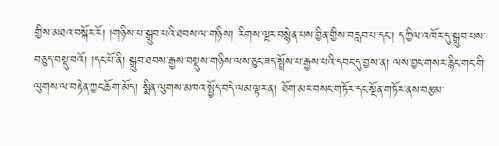གྱིས་མཐའ་བསྐོར་རོ། །གཉིས་པ་སྒྲུབ་པའི་ཐབས་ལ་གཉིས། རིགས་ལྔར་བསྙེན་པས་བྱིན་གྱིས་བརླབ་པ་དང་། དཀྱིལ་འཁོར་དུ་སྒྲུབ་པས་བཅུད་བསྡུ་བའོ། །དང་པོ་ནི། སྒྲུབ་ཐབས་རྒྱས་བསྡུས་གཉིས་ལས་ཅུང་ཟད་སྤྲོས་པ་རྒྱས་པའི་དབང་དུ་བྱས་ན། ལས་བྱང་གསར་རྙིང་གང་གི་ལུགས་ལ་བརྟེན་ཀྱང་ཆོག་མོད། སྨིན་ལུགས་མཁའ་སྤྱོད་བདེ་ལམ་ལྟར་ན། ཐོག་མར་བསང་གཏོར་དང་སྔོན་གཏོར་ནས་བརྩམ་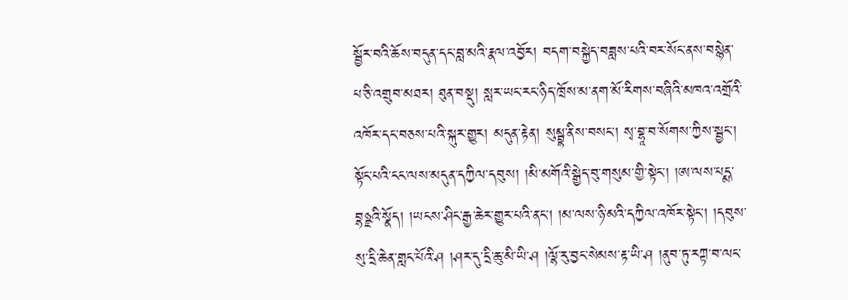སྦྱོར་བའི་ཆོས་བདུན་དང་བླ་མའི་རྣལ་འབྱོར། བདག་བསྐྱེད་བཟླས་པའི་བར་སོང་ནས་བསྙེན་པ་ཅི་འགྲུབ་མཐར། ཐུན་བསྡུ། སླར་ཡང་རང་ཉིད་ཁྲོས་མ་ནག་མོ་རིགས་བཞིའི་མཁའ་འགྲོའི་འཁོར་དང་བཅས་པའི་སྐུར་གྱུར། མདུན་རྟེན། སུམྦྷ་ནིས་བསང་། སྭ་བྷཱ་བ་སོགས་ཀྱིས་སྦྱང་། སྟོང་པའི་ངང་ལས་མདུན་དཀྱིལ་དབུས། །མི་མགོའི་སྒྱེད་བུ་གསུམ་གྱི་སྟེང་། །ཨ་ལས་པདྨ་བྷཉྫའི་སྣོད། །ཡངས་ཤིང་རྒྱ་ཆེར་གྱུར་པའི་ནང་། །མ་ལས་ཉི་མའི་དཀྱིལ་འཁོར་སྟེང་། །དབུས་སུ་དྲི་ཆེན་གླང་པོའི་ཤ །ཤར་དུ་དྲི་ཆུ་མི་ཡི་ཤ །ལྷོ་རུ་བྱང་སེམས་རྟ་ཡི་ཤ །ནུབ་ཏུ་རཀྟ་བ་ལང་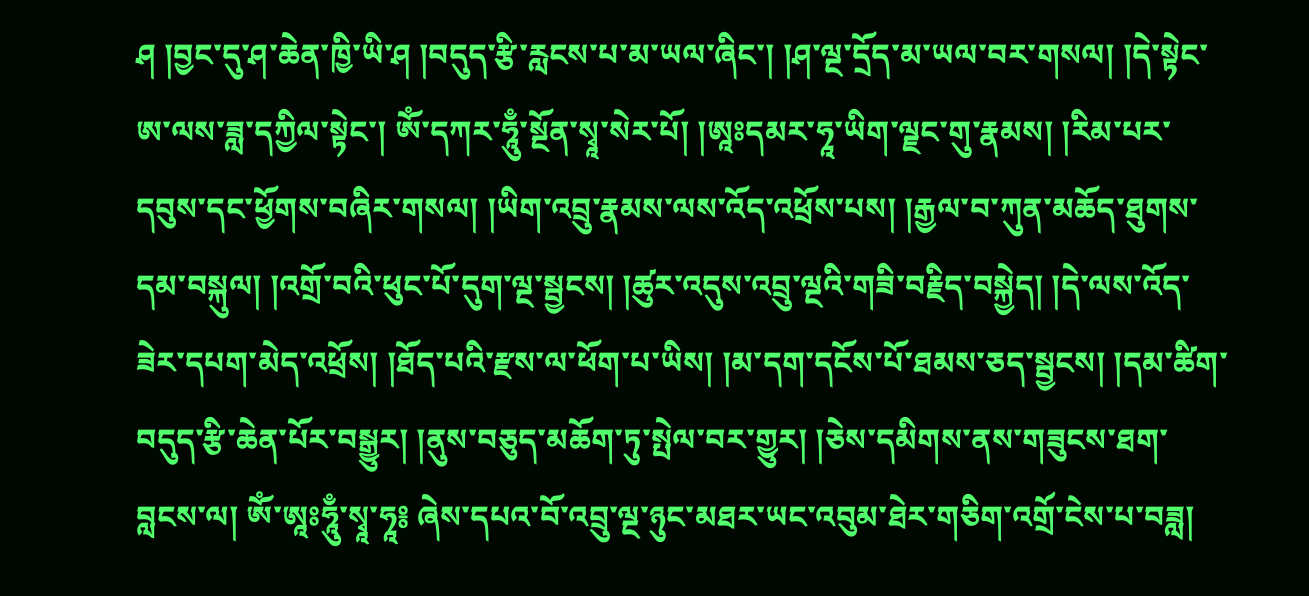ཤ །བྱང་དུ་ཤ་ཆེན་ཁྱི་ཡི་ཤ །བདུད་རྩི་རླངས་པ་མ་ཡལ་ཞིང་། །ཤ་ལྔ་དྲོད་མ་ཡལ་བར་གསལ། །དེ་སྟེང་ཨ་ལས་ཟླ་དཀྱིལ་སྟེང་། ཨོཾ་དཀར་ཧཱུྃ་སྔོན་སྭཱ་སེར་པོ། །ཨཱཿདམར་ཧཱ་ཡིག་ལྗང་གུ་རྣམས། །རིམ་པར་དབུས་དང་ཕྱོགས་བཞིར་གསལ། །ཡིག་འབྲུ་རྣམས་ལས་འོད་འཕྲོས་པས། །རྒྱལ་བ་ཀུན་མཆོད་ཐུགས་དམ་བསྐུལ། །འགྲོ་བའི་ཕུང་པོ་དུག་ལྔ་སྦྱངས། །ཚུར་འདུས་འབྲུ་ལྔའི་གཟི་བརྗིད་བསྐྱེད། །དེ་ལས་འོད་ཟེར་དཔག་མེད་འཕྲོས། །ཐོད་པའི་རྫས་ལ་ཕོག་པ་ཡིས། །མ་དག་དངོས་པོ་ཐམས་ཅད་སྦྱངས། །དམ་ཚིག་བདུད་རྩི་ཆེན་པོར་བསྒྱུར། །ནུས་བཅུད་མཆོག་ཏུ་སྤེལ་བར་གྱུར། །ཅེས་དམིགས་ནས་གཟུངས་ཐག་བླངས་ལ། ཨོཾ་ཨཱཿཧཱུྃ་སྭཱ་ཧཱ༔ ཞེས་དཔའ་བོ་འབྲུ་ལྔ་ཉུང་མཐར་ཡང་འབུམ་ཐེར་གཅིག་འགྲོ་ངེས་པ་བཟླ།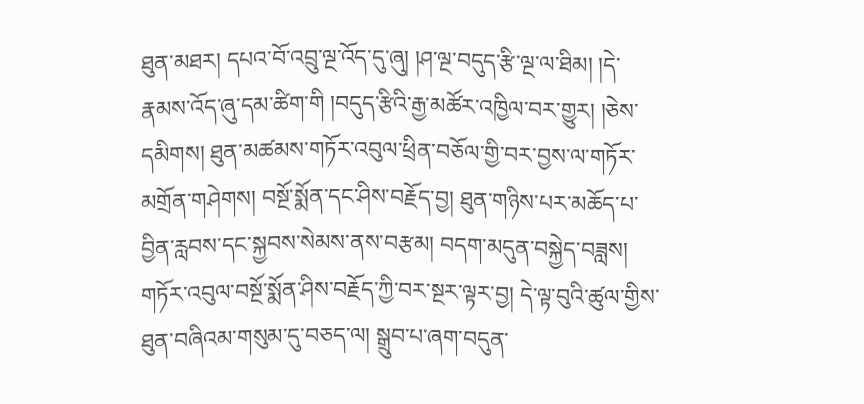ཐུན་མཐར། དཔའ་བོ་འབྲུ་ལྔ་འོད་དུ་ཞུ། །ཤ་ལྔ་བདུད་རྩི་ལྔ་ལ་ཐིམ། །དེ་རྣམས་འོད་ཞུ་དམ་ཚིག་གི །བདུད་རྩིའི་རྒྱ་མཚོར་འཁྱིལ་བར་གྱུར། །ཅེས་དམིགས། ཐུན་མཚམས་གཏོར་འབུལ་ཕྲིན་བཅོལ་གྱི་བར་བྱས་ལ་གཏོར་མགྲོན་གཤེགས། བསྔོ་སྨོན་དང་ཤིས་བརྗོད་བྱ། ཐུན་གཉིས་པར་མཆོད་པ་བྱིན་རླབས་དང་སྐྱབས་སེམས་ནས་བརྩམ། བདག་མདུན་བསྐྱེད་བཟླས། གཏོར་འབུལ་བསྔོ་སྨོན་ཤིས་བརྗོད་ཀྱི་བར་སྔར་ལྟར་བྱ། དེ་ལྟ་བུའི་ཚུལ་གྱིས་ཐུན་བཞིའམ་གསུམ་དུ་བཅད་ལ། སྒྲུབ་པ་ཞག་བདུན་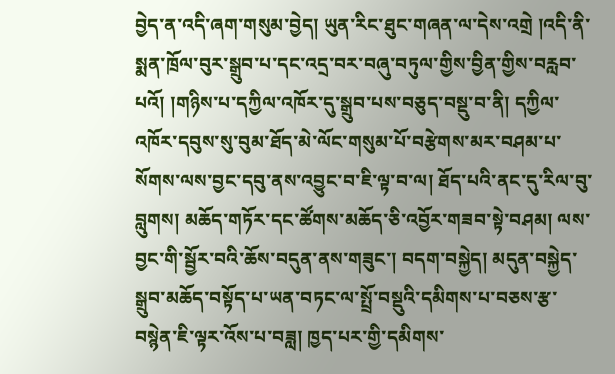བྱེད་ན་འདི་ཞག་གསུམ་བྱེད། ཡུན་རིང་ཐུང་གཞན་ལ་དེས་འགྲེ །འདི་ནི་སྨན་ཁྲོལ་བུར་སྒྲུབ་པ་དང་འདྲ་བར་བཞུ་བཏུལ་གྱིས་བྱིན་གྱིས་བརླབ་པའོ། །གཉིས་པ་དཀྱིལ་འཁོར་དུ་སྒྲུབ་པས་བཅུད་བསྡུ་བ་ནི། དཀྱིལ་འཁོར་དབུས་སུ་བུམ་ཐོད་མེ་ལོང་གསུམ་པོ་བརྩེགས་མར་བཤམ་པ་སོགས་ལས་བྱང་དབུ་ནས་འབྱུང་བ་ཇི་ལྟ་བ་ལ། ཐོད་པའི་ནང་དུ་རིལ་བུ་བླུགས། མཆོད་གཏོར་དང་ཚོགས་མཆོད་ཅི་འབྱོར་གཟབ་སྟེ་བཤམ། ལས་བྱང་གི་སྦྱོར་བའི་ཆོས་བདུན་ནས་གཟུང་། བདག་བསྐྱེད། མདུན་བསྐྱེད་སྒྲུབ་མཆོད་བསྟོད་པ་ཡན་བཏང་ལ་སྤྲོ་བསྡུའི་དམིགས་པ་བཅས་རྩ་བསྙེན་ཇི་ལྟར་འོས་པ་བཟླ། ཁྱད་པར་གྱི་དམིགས་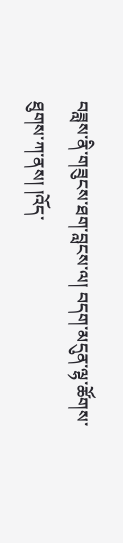བཟླས་ནི་གཟུངས་ཐག་བླངས་ལ། བདག་མདུན་ལྷ་ཚོགས་ཐུགས་ཀ་ནས། །འོད་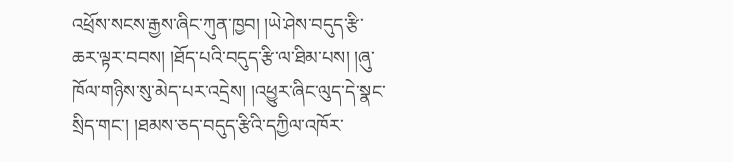འཕྲོས་སངས་རྒྱས་ཞིང་ཀུན་ཁྱབ། །ཡེ་ཤེས་བདུད་རྩི་ཆར་ལྟར་བབས། །ཐོད་པའི་བདུད་རྩི་ལ་ཐིམ་པས། །ཞུ་ཁོལ་གཉིས་སུ་མེད་པར་འདྲེས། །འཕྱུར་ཞིང་ལུད་དེ་སྣང་སྲིད་གང་། །ཐམས་ཅད་བདུད་རྩིའི་དཀྱིལ་འཁོར་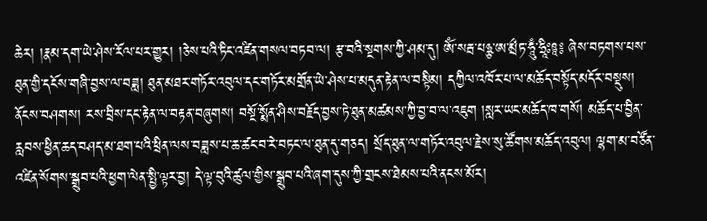ཆེར། །རྣམ་དག་ཡེ་ཤེས་རོལ་པར་གྱུར། །ཅེས་པའི་ཏིང་འཛིན་གསལ་བཏབ་ལ། རྩ་བའི་སྔགས་ཀྱི་ཤམ་དུ། ཨོཾ་སརྦ་པཉྩ་ཨ་མྲྀཏ་ཧཱུྃ་ཧྲཱིཿཋཱ༔ ཞེས་བཏགས་པས་ཐུན་གྱི་དངོས་གཞི་བྱས་ལ་བཟླ། ཐུན་མཐར་གཏོར་འབུལ་དང་གཏོར་མགྲོན་ཡེ་ཤེས་པ་མདུན་རྟེན་ལ་བསྟིམ། དཀྱིལ་འཁོར་པ་ལ་མཆོད་བསྟོད་མདོར་བསྡུས། ནོངས་བཤགས། རས་བྲིས་དང་རྟེན་ལ་བརྟན་བཞུགས། བསྔོ་སྨོན་ཤིས་བརྗོད་བྱས་ཏེ་ཐུན་མཚམས་ཀྱི་བྱ་བ་ལ་འཇུག །སླར་ཡང་མཆོད་ཁ་གསོ། མཆོད་པ་བྱིན་རླབས་ཕྱིན་ཆད་བཤད་མ་ཐག་པའི་ཕྲིན་ལས་བཟླས་པ་ཆ་ཚང་བ་རེ་བཏང་ལ་ཐུན་དུ་གཅད། སྲོད་ཐུན་ལ་གཏོར་འབུལ་རྗེས་སུ་ཚོགས་མཆོད་འབུལ། ལྷག་མ་བཙོན་འཛིན་སོགས་སྒྲུབ་པའི་ཕྱག་ལེན་སྤྱི་ལྟར་བྱ། དེ་ལྟ་བུའི་ཚུལ་གྱིས་སྒྲུབ་པའི་ཞག་དུས་ཀྱི་གྲངས་ཐེམས་པའི་ནངས་མོར།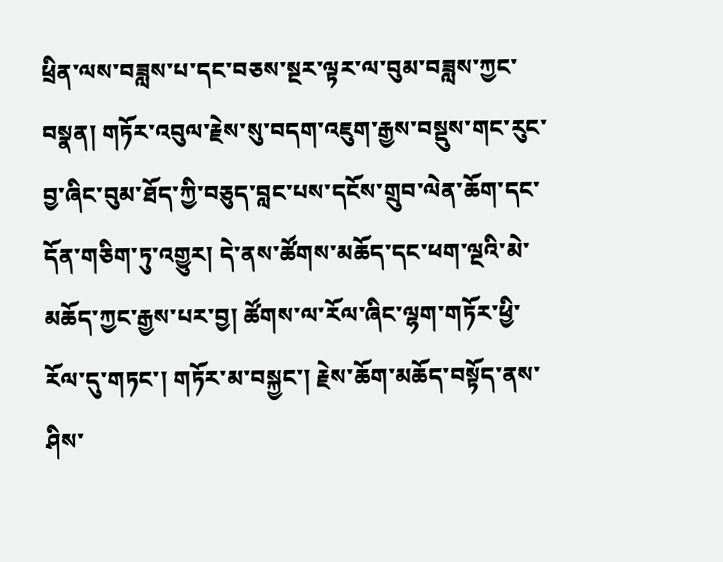ཕྲིན་ལས་བཟླས་པ་དང་བཅས་སྔར་ལྟར་ལ་བུམ་བཟླས་ཀྱང་བསྣན། གཏོར་འབུལ་རྗེས་སུ་བདག་འཇུག་རྒྱས་བསྡུས་གང་རུང་བྱ་ཞིང་བུམ་ཐོད་ཀྱི་བཅུད་བླང་པས་དངོས་གྲུབ་ལེན་ཆོག་དང་དོན་གཅིག་ཏུ་འགྱུར། དེ་ནས་ཚོགས་མཆོད་དང་ཕག་ལྔའི་མེ་མཆོད་ཀྱང་རྒྱས་པར་བྱ། ཚོགས་ལ་རོལ་ཞིང་ལྷག་གཏོར་ཕྱི་རོལ་དུ་གཏང་། གཏོར་མ་བསྐྱང་། རྗེས་ཆོག་མཆོད་བསྟོད་ནས་ཤིས་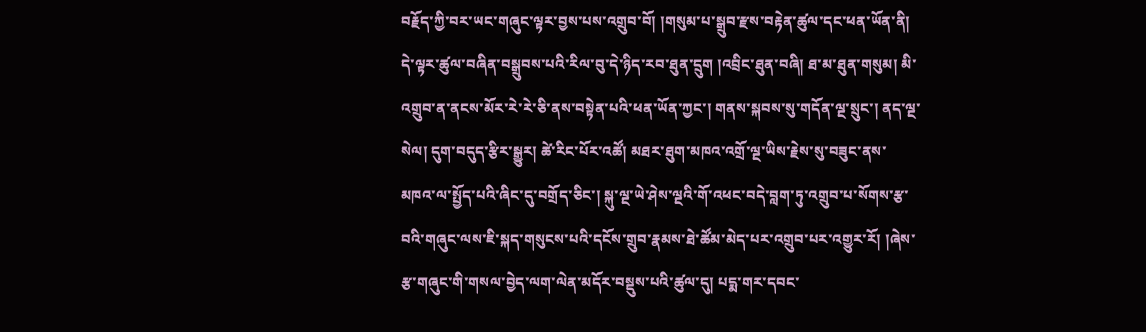བརྗོད་ཀྱི་བར་ཡང་གཞུང་ལྟར་བྱས་པས་འགྲུབ་བོ། །གསུམ་པ་སྒྲུབ་རྫས་བརྟེན་ཚུལ་དང་ཕན་ཡོན་ནི། དེ་ལྟར་ཚུལ་བཞིན་བསྒྲུབས་པའི་རིལ་བུ་དེ་ཉིད་རབ་ཐུན་དྲུག །འབྲིང་ཐུན་བཞི། ཐ་མ་ཐུན་གསུམ། མི་འགྲུབ་ན་ནངས་མོར་རེ་རེ་ཅི་ནས་བསྟེན་པའི་ཕན་ཡོན་ཀྱང་། གནས་སྐབས་སུ་གདོན་ལྔ་སྲུང་། ནད་ལྔ་སེལ། དུག་བདུད་རྩིར་སྒྱུར། ཚེ་རིང་པོར་འཚོ། མཐར་ཐུག་མཁའ་འགྲོ་ལྔ་ཡིས་རྗེས་སུ་བཟུང་ནས་མཁའ་ལ་སྤྱོད་པའི་ཞིང་དུ་བགྲོད་ཅིང་། སྐུ་ལྔ་ཡེ་ཤེས་ལྔའི་གོ་འཕང་བདེ་བླག་ཏུ་འགྲུབ་པ་སོགས་རྩ་བའི་གཞུང་ལས་ཇི་སྐད་གསུངས་པའི་དངོས་གྲུབ་རྣམས་ཐེ་ཚོམ་མེད་པར་འགྲུབ་པར་འགྱུར་རོ། །ཞེས་རྩ་གཞུང་གི་གསལ་བྱེད་ལག་ལེན་མདོར་བསྡུས་པའི་ཚུལ་དུ། པདྨ་གར་དབང་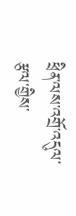ཕྲིན་ལས་འགྲོ་འདུལ་རྩལ་གྱིས་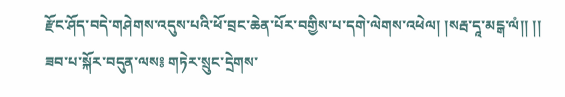རྫོང་ཤོད་བདེ་གཤེགས་འདུས་པའི་ཕོ་བྲང་ཆེན་པོར་བགྱིས་པ་དགེ་ལེགས་འཕེལ། །སརྦ་དཱ་མངྒ་ལཾ།། །།
ཟབ་པ་སྐོར་བདུན་ལས༔ གཏེར་སྲུང་དྲེགས་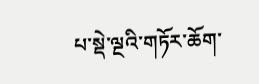པ་སྡེ་ལྔའི་གཏོར་ཆོག་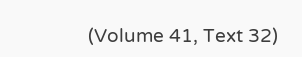(Volume 41, Text 32)